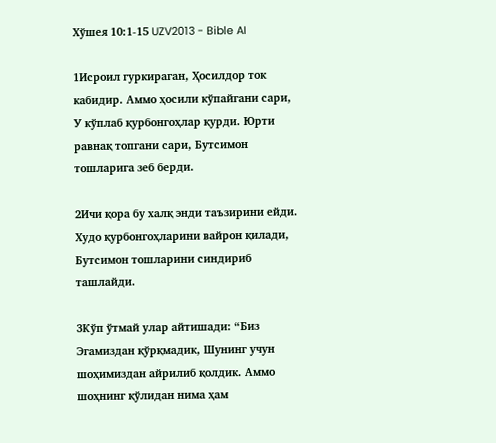Хўшея 10:1-15 UZV2013 - Bible AI

1Исроил гуркираган, Ҳосилдор ток кабидир. Аммо ҳосили кўпайгани сари, У кўплаб қурбонгоҳлар қурди. Юрти равнақ топгани сари, Бутсимон тошларига зеб берди.

2Ичи қора бу халқ энди таъзирини ейди. Худо қурбонгоҳларини вайрон қилади, Бутсимон тошларини синдириб ташлайди.

3Кўп ўтмай улар айтишади: “Биз Эгамиздан қўрқмадик, Шунинг учун шоҳимиздан айрилиб қолдик. Аммо шоҳнинг қўлидан нима ҳам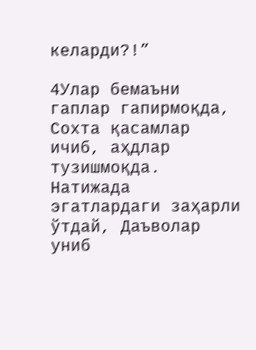келарди?!”

4Улар бемаъни гаплар гапирмоқда, Сохта қасамлар ичиб, аҳдлар тузишмоқда. Натижада эгатлардаги заҳарли ўтдай, Даъволар униб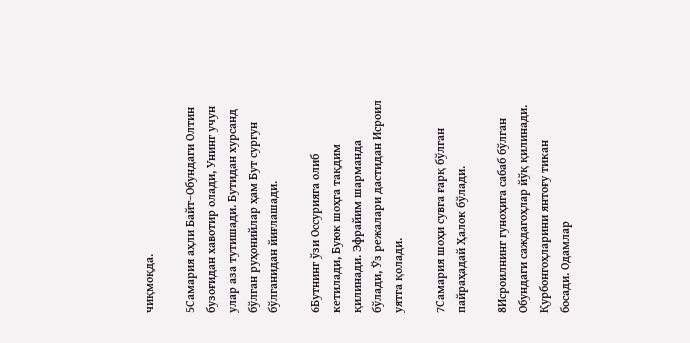чиқмоқда.

5Самария аҳли Байт–Обундаги Олтин бузоғидан хавотир олади, Унинг учун улар аза тутишади. Бутидан хурсанд бўлган руҳонийлар ҳам Бут сургун бўлганидан йиғлашади.

6Бутнинг ўзи Оссурияга олиб кетилади, Буюк шоҳга тақдим қилинади. Эфрайим шарманда бўлади, Ўз режалари дастидан Исроил уятга қолади.

7Самария шоҳи сувга ғарқ бўлган пайраҳадай Ҳалок бўлади.

8Исроилнинг гуноҳига сабаб бўлган Обундаги саждагоҳлар йўқ қилинади. Қурбонгоҳларини янтоғу тикан босади. Одамлар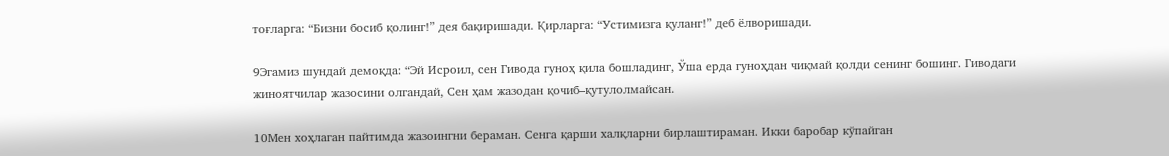тоғларга: “Бизни босиб қолинг!” дея бақиришади. Қирларга: “Устимизга қуланг!” деб ёлворишади.

9Эгамиз шундай демоқда: “Эй Исроил, сен Гивода гуноҳ қила бошладинг, Ўша ерда гуноҳдан чиқмай қолди сенинг бошинг. Гиводаги жиноятчилар жазосини олгандай, Сен ҳам жазодан қочиб–қутулолмайсан.

10Мен хоҳлаган пайтимда жазоингни бераман. Сенга қарши халқларни бирлаштираман. Икки баробар кўпайган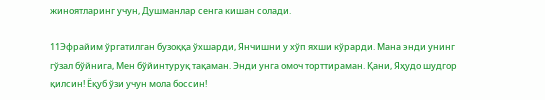жиноятларинг учун, Душманлар сенга кишан солади.

11Эфрайим ўргатилган бузоққа ўхшарди, Янчишни у хўп яхши кўрарди. Мана энди унинг гўзал бўйнига, Мен бўйинтуруқ тақаман. Энди унга омоч торттираман. Қани, Яҳудо шудгор қилсин! Ёқуб ўзи учун мола боссин!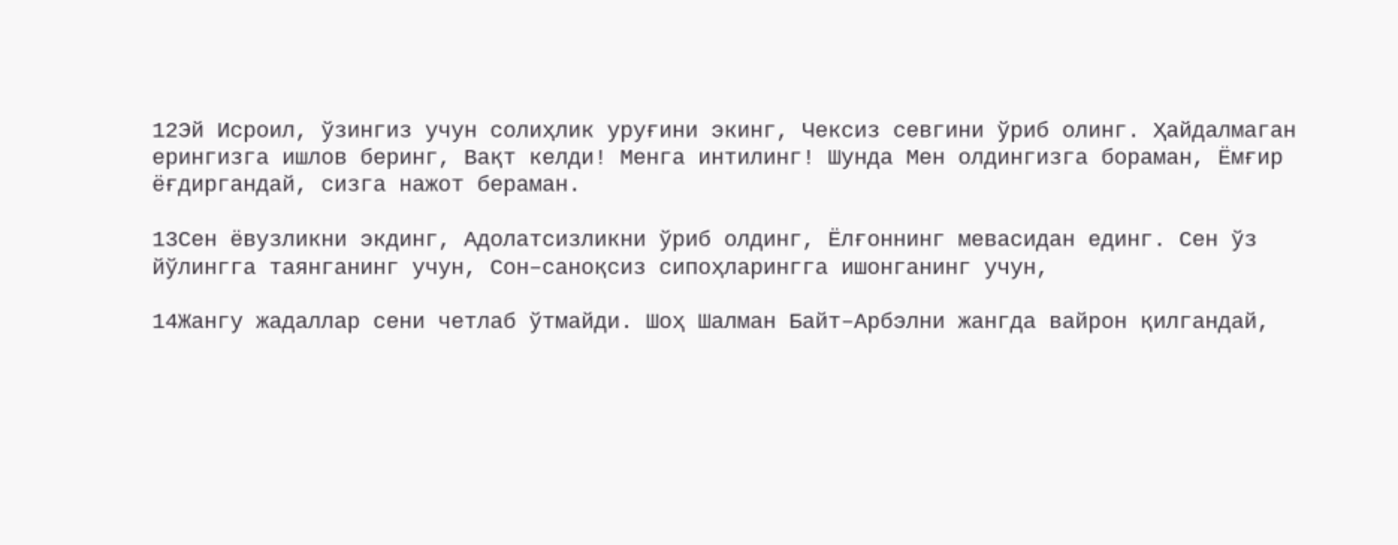12Эй Исроил, ўзингиз учун солиҳлик уруғини экинг, Чексиз севгини ўриб олинг. Ҳайдалмаган ерингизга ишлов беринг, Вақт келди! Менга интилинг! Шунда Мен олдингизга бораман, Ёмғир ёғдиргандай, сизга нажот бераман.

13Сен ёвузликни экдинг, Адолатсизликни ўриб олдинг, Ёлғоннинг мевасидан единг. Сен ўз йўлингга таянганинг учун, Сон–саноқсиз сипоҳларингга ишонганинг учун,

14Жангу жадаллар сени четлаб ўтмайди. Шоҳ Шалман Байт–Арбэлни жангда вайрон қилгандай,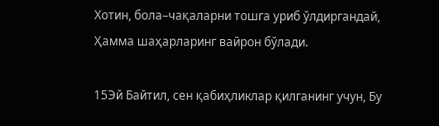Хотин, бола–чақаларни тошга уриб ўлдиргандай, Ҳамма шаҳарларинг вайрон бўлади.

15Эй Байтил, сен қабиҳликлар қилганинг учун, Бу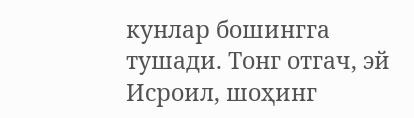кунлар бошингга тушади. Тонг отгач, эй Исроил, шоҳинг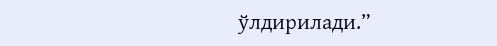ўлдирилади.”